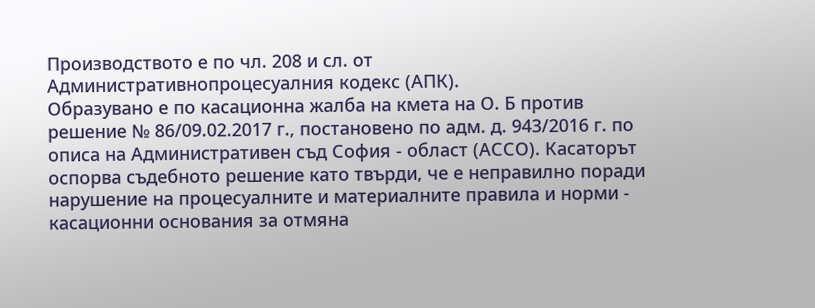Производството е по чл. 208 и сл. от Административнопроцесуалния кодекс (АПК).
Образувано е по касационна жалба на кмета на О. Б против решение № 86/09.02.2017 г., постановено по адм. д. 943/2016 г. по описа на Административен съд София - област (АССО). Касаторът оспорва съдебното решение като твърди, че е неправилно поради нарушение на процесуалните и материалните правила и норми - касационни основания за отмяна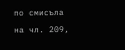по смисъла на чл. 209,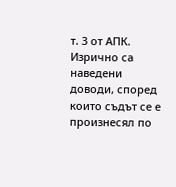т. 3 от АПК. Изрично са наведени доводи, според които съдът се е произнесял по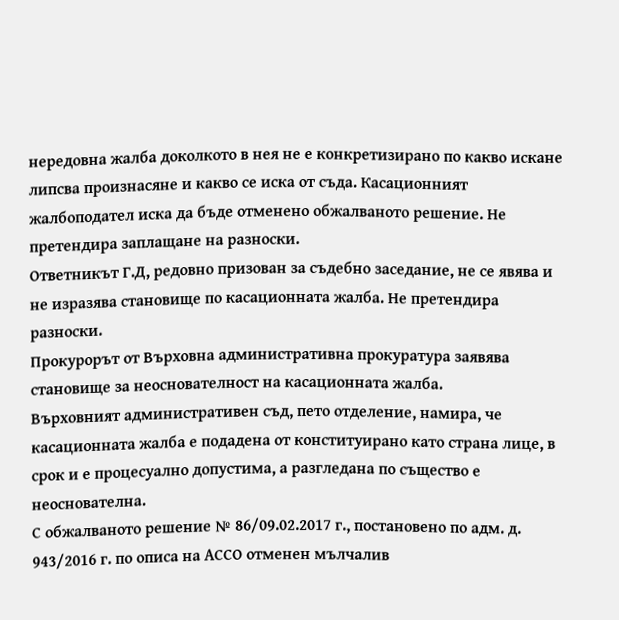нередовна жалба доколкото в нея не е конкретизирано по какво искане липсва произнасяне и какво се иска от съда. Касационният жалбоподател иска да бъде отменено обжалваното решение. Не претендира заплащане на разноски.
Ответникът Г.Д, редовно призован за съдебно заседание, не се явява и не изразява становище по касационната жалба. Не претендира разноски.
Прокурорът от Върховна административна прокуратура заявява становище за неоснователност на касационната жалба.
Върховният административен съд, пето отделение, намира, че касационната жалба е подадена от конституирано като страна лице, в срок и е процесуално допустима, а разгледана по същество е неоснователна.
С обжалваното решение № 86/09.02.2017 г., постановено по адм. д. 943/2016 г. по описа на АССО отменен мълчалив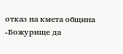отказ на кмета община -Божурище да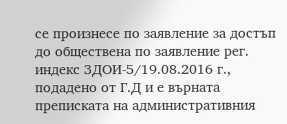се произнесе по заявление за достъп до обществена по заявление рег. индекс ЗДОИ-5/19.08.2016 г., подадено от Г.Д и е върната преписката на административния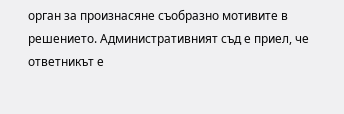орган за произнасяне съобразно мотивите в решението. Административният съд е приел, че ответникът е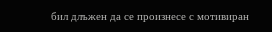бил длъжен да се произнесе с мотивиран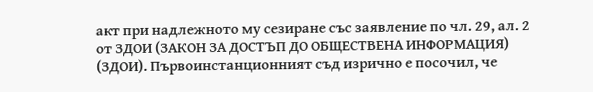акт при надлежното му сезиране със заявление по чл. 29, ал. 2 от ЗДОИ (ЗАКОН ЗА ДОСТЪП ДО ОБЩЕСТВЕНА ИНФОРМАЦИЯ) (ЗДОИ). Първоинстанционният съд изрично е посочил, че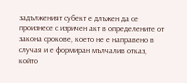задълженият субект е длъжен да се произнесе с изричен акт в определените от закона срокове, което не е направено в случая и е формиран мълчалив отказ, който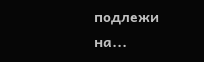подлежи на...